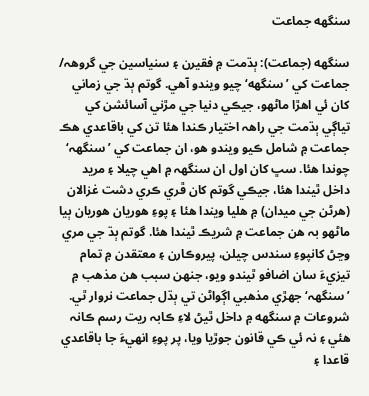سنگهه جماعت

سنگهه (جماعت): ٻڌمت ۾ فقيرن ۽ سنياسين جي گروھہ/ جماعت کي ’سنگهه‘ چيو ويندو آهي. گوتم ٻڌ جي زماني کان ئي اهڙا ماڻهو، جيڪي دنيا جي مڙني آسائشن کي تياڳي ٻڌمت جي راھہ اختيار ڪندا هئا تن کي باقاعدي هڪ جماعت ۾ شامل ڪيو ويندو هو، ان جماعت کي ’سنگهہ‘ چوندا هئا. سڀ کان اول ان سنگهہ ۾ اهي چيلا ۽ مريد داخل ٿيندا هئا، جيڪي گوتم کان ڦري ڪري دشت غزالان (هرڻن جي ميدان) ۾ هليا ويندا هئا ۽ پوءِ هوريان هوريان ٻيا ماڻهو بہ هن جماعت ۾ شريڪ ٿيندا هئا. گوتم ٻڌ جي مري وڃڻ کانپوءِ سندس چيلن، پيروڪارن ۽ معتقدن ۾ تمام تيزيءَ سان اضافو ٿيندو ويو، جنهن سبب هن مذهب ۾ ’سنگهہ‘ جهڙي مذهبي اڳواڻن تي ٻڌل جماعت نروار ٿي. شروعات ۾ سنگهه ۾ داخل ٿيڻ لاءِ ڪابہ ريت رسم ڪانہ هئي ۽ نہ ئي ڪي قانون جوڙيا ويا، پر پوءِ انهيءَ جا باقاعدي قاعدا ۽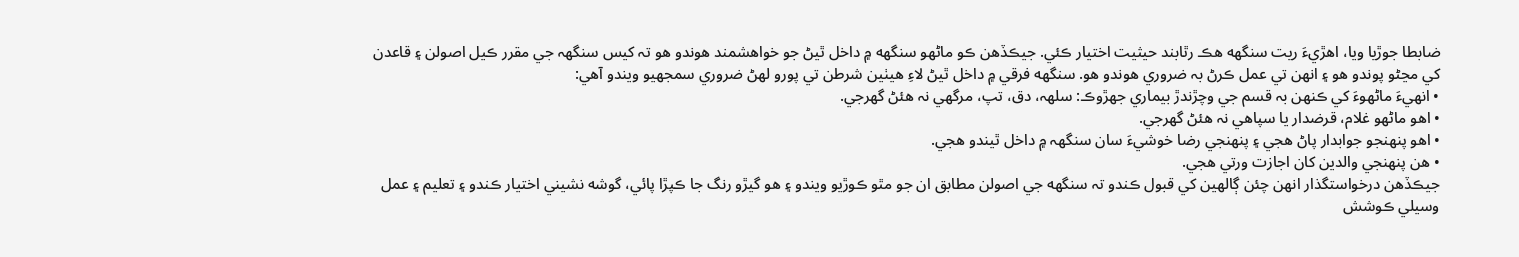ضابطا جوڙيا ويا، اهڙيءَ ريت سنگهه هڪ رٿابند حيثيت اختيار ڪئي. جيڪڏهن ڪو ماڻهو سنگهه ۾ داخل ٿيڻ جو خواهشمند هوندو هو تہ کيس سنگهہ جي مقرر ڪيل اصولن ۽ قاعدن کي مڃڻو پوندو هو ۽ انهن تي عمل ڪرڻ بہ ضروري هوندو هو. سنگهه فرقي ۾ داخل ٿيڻ لاءِ هيٺين شرطن تي پورو لھڻ ضروري سمجهيو ويندو آهي:
• انهيءَ ماڻهوءَ کي ڪنهن بہ قسم جي وچڙندڙ بيماري جھڙوڪ: سلھہ، دق، تپ، مرگهي نہ هئڻ گهرجي.
• اهو ماڻهو غلام، قرضدار يا سپاهي نہ هئڻ گهرجي.
• اهو پنهنجو جوابدار پاڻ هجي ۽ پنھنجي رضا خوشيءَ سان سنگهہ ۾ داخل ٿيندو هجي.
• هن پنھنجي والدين کان اجازت ورتي هجي.
جيڪڏهن درخواستگذار انهن چئن ڳالهين کي قبول ڪندو تہ سنگهه جي اصولن مطابق ان جو مٿو ڪوڙيو ويندو ۽ هو گيڙو رنگ جا ڪپڙا پائي، گوشه نشيني اختيار ڪندو ۽ تعليم ۽ عمل وسيلي ڪوشش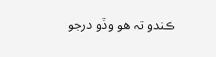ڪندو تہ هو وڏو درجو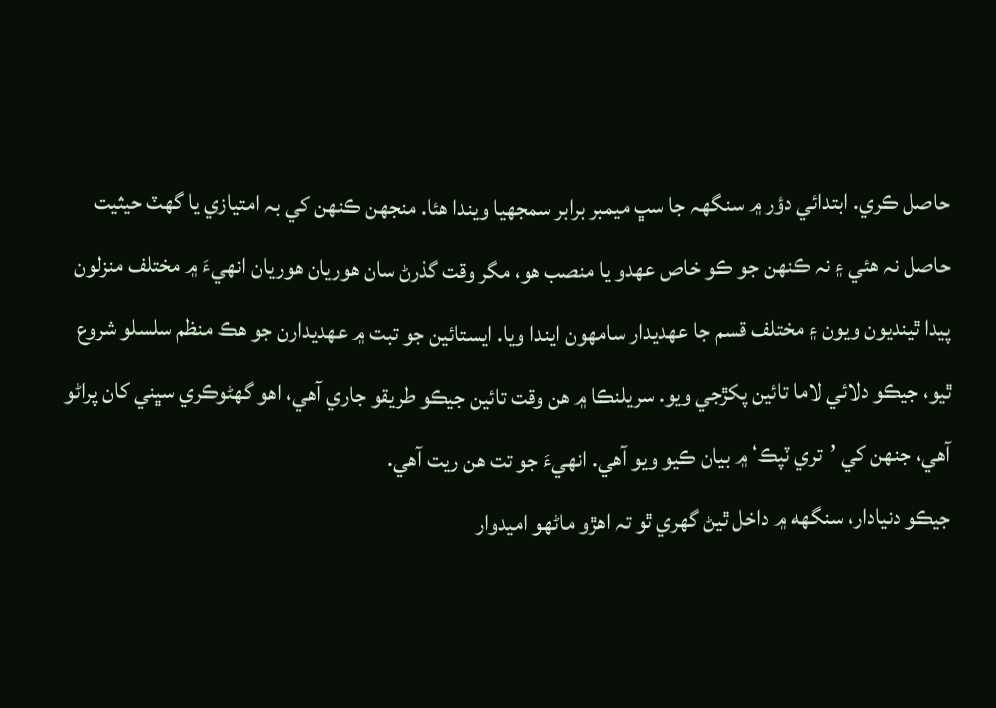حاصل ڪري. ابتدائي دؤر ۾ سنگهہ جا سڀ ميمبر برابر سمجهيا ويندا هئا. منجهن ڪنهن کي بہ امتيازي يا گهٽ حيثيت حاصل نہ هئي ۽ نہ ڪنهن جو ڪو خاص عهدو يا منصب هو، مگر وقت گذرڻ سان هوريان هوريان انهيءَ ۾ مختلف منزلون پيدا ٿينديون ويون ۽ مختلف قسم جا عهديدار سامهون ايندا ويا. ايستائين جو تبت ۾ عهديدارن جو هڪ منظم سلسلو شروع ٿيو، جيڪو دلائي لاما تائين پکڙجي ويو. سريلنڪا ۾ هن وقت تائين جيڪو طريقو جاري آهي، اهو گهڻوڪري سڀني کان پراڻو آهي، جنهن کي ’تري ٽپڪ‘ ۾ بيان ڪيو ويو آهي. انهيءَ جو تت هن ريت آهي.
جيڪو دنيادار، سنگهه ۾ داخل ٿيڻ گهري ٿو تہ اهڙو ماڻهو اميدوار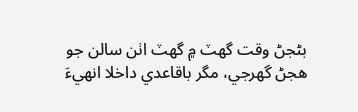بڻجڻ وقت گهٽ ۾ گهٽ اٺن سالن جو هجڻ گهرجي، مگر باقاعدي داخلا انهيءَ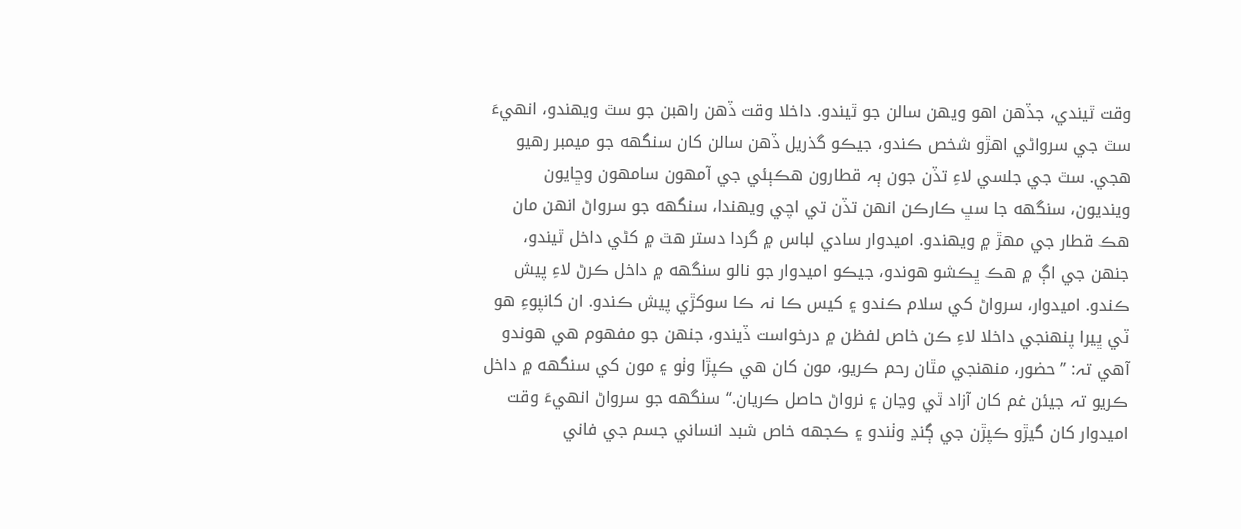وقت ٿيندي، جڏهن اهو ويهن سالن جو ٿيندو. داخلا وقت ڏهن راهبن جو سٿ ويهندو، انهيءَ سٿ جي سرواڻي اهڙو شخص ڪندو، جيڪو گذريل ڏهن سالن کان سنگهه جو ميمبر رهيو هجي. سٿ جي جلسي لاءِ تڏن جون ٻہ قطارون هڪٻئي جي آمهون سامهون وڇايون وينديون، سنگهه جا سڀ ڪارڪن انهن تڏن تي اچي ويهندا، سنگهه جو سرواڻ انهن مان هڪ قطار جي مھڙ ۾ ويهندو. اميدوار سادي لباس ۾ گردا دستر هٿ ۾ کڻي داخل ٿيندو، جنهن جي اڳ ۾ هڪ ڀڪشو هوندو، جيڪو اميدوار جو نالو سنگهه ۾ داخل ڪرڻ لاءِ پيش ڪندو. اميدوار، سرواڻ کي سلام ڪندو ۽ کيس ڪا نہ ڪا سوکڙي پيش ڪندو. ان کانپوءِ هو ٽي ڀيرا پنھنجي داخلا لاءِ ڪن خاص لفظن ۾ درخواست ڏيندو، جنهن جو مفهوم هي هوندو آهي تہ: ”حضور، منهنجي مٿان رحم ڪريو، مون کان هي ڪپڙا وٺو ۽ مون کي سنگهه ۾ داخل ڪريو تہ جيئن غم کان آزاد ٿي وڃان ۽ نرواڻ حاصل ڪريان.“ سنگهه جو سرواڻ انهيءَ وقت اميدوار کان گيڙو ڪپڙن جي ڳنڍ وٺندو ۽ ڪجهه خاص شبد انساني جسم جي فاني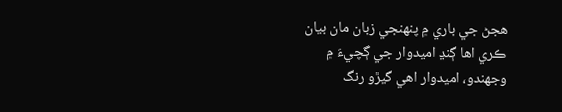هجڻ جي باري ۾ پنھنجي زبان مان بيان ڪري اها ڳنڍ اميدوار جي ڳچيءَ ۾ وجهندو، اميدوار اهي گيڙو رنگ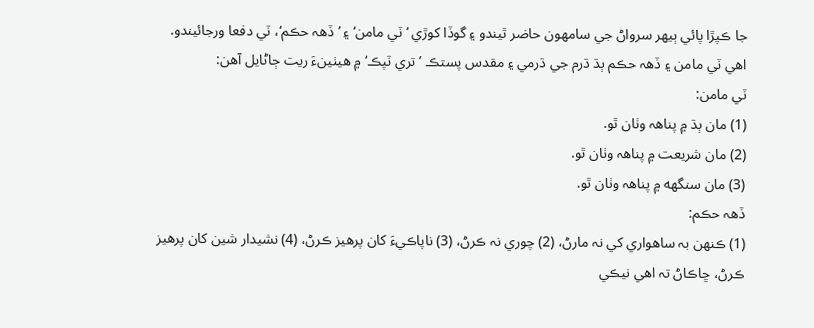جا ڪپڙا پائي ٻيهر سرواڻ جي سامهون حاضر ٿيندو ۽ گوڏا کوڙي ‘ٽي مامن‘ ۽ ’ڏھہ حڪم‘، ٽي دفعا ورجائيندو. اهي ٽي مامن ۽ ڏھہ حڪم ٻڌ ڌرم جي ڌرمي ۽ مقدس پستڪ ’تري ٽپڪ‘ ۾ هيٺينءَ ريت ڄاڻايل آهن:
ٽي مامن:
(1) مان ٻڌ ۾ پناھہ وٺان ٿو.
(2) مان شريعت ۾ پناھہ وٺان ٿو.
(3) مان سنگهه ۾ پناھہ وٺان ٿو.
ڏھہ حڪم:
(1) ڪنهن بہ ساهواري کي نہ مارڻ، (2) چوري نہ ڪرڻ، (3) ناپاڪيءَ کان پرهيز ڪرڻ، (4) نشيدار شين کان پرهيز ڪرڻ، ڇاڪاڻ تہ اهي نيڪي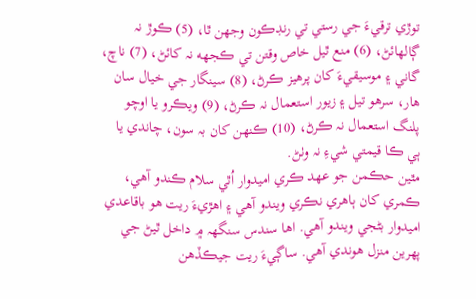توڙي ترقيءَ جي رستي تي رنڊڪون وجهن ٿا، (5) ڪوڙ نہ ڳالهائڻ، (6) منع ٿيل خاص وقتن تي ڪجهه نہ کائڻ، (7) ناچ، گاني ۽ موسيقيءَ کان پرهيز ڪرڻ، (8) سينگار جي خيال سان هار، سرهو تيل ۽ زيور استعمال نہ ڪرڻ، (9) ويڪرو يا اوچو پلنگ استعمال نہ ڪرڻ، (10) ڪنهن کان بہ سون، چاندي يا ٻي ڪا قيمتي شيءِ نہ وٺڻ.
مٿين حڪمن جو عھد ڪري اميدوار اُٿي سلام ڪندو آهي، ڪمري کان ٻاهري نڪري ويندو آهي ۽ اهڙيءَ ريت هو باقاعدي اميدوار بڻجي ويندو آهي. اها سندس سنگهہ ۾ داخل ٿيڻ جي پهرين منزل هوندي آهي. ساڳيءَ ريت جيڪڏهن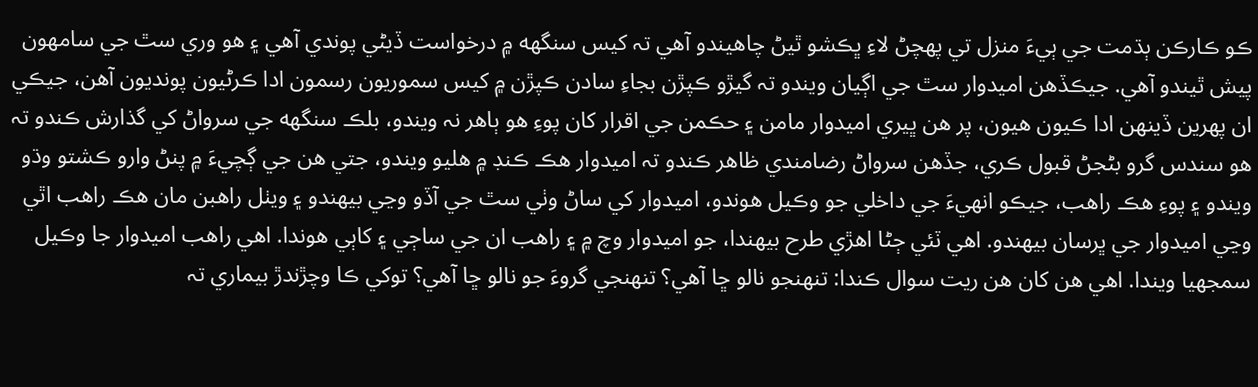ڪو ڪارڪن ٻڌمت جي ٻيءَ منزل تي پهچڻ لاءِ ڀڪشو ٿيڻ چاهيندو آهي تہ کيس سنگهه ۾ درخواست ڏيڻي پوندي آهي ۽ هو وري سٿ جي سامهون پيش ٿيندو آهي. جيڪڏهن اميدوار سٿ جي اڳيان ويندو تہ گيڙو ڪپڙن بجاءِ سادن ڪپڙن ۾ کيس سموريون رسمون ادا ڪرڻيون پونديون آهن، جيڪي ان پهرين ڏينهن ادا ڪيون هيون، پر هن ڀيري اميدوار مامن ۽ حڪمن جي اقرار کان پوءِ هو ٻاهر نہ ويندو، بلڪ سنگهه جي سرواڻ کي گذارش ڪندو تہ هو سندس گرو بڻجڻ قبول ڪري، جڏهن سرواڻ رضامندي ظاهر ڪندو تہ اميدوار هڪ ڪنڊ ۾ هليو ويندو، جتي هن جي ڳچيءَ ۾ پنڻ وارو ڪشتو وڌو ويندو ۽ پوءِ هڪ راهب، جيڪو انهيءَ جي داخلي جو وڪيل هوندو، اميدوار کي ساڻ وٺي سٿ جي آڏو وڃي بيهندو ۽ ويٺل راهبن مان هڪ راهب اٿي وڃي اميدوار جي ڀرسان بيهندو. اهي ٽئي ڄڻا اهڙي طرح بيهندا، جو اميدوار وچ ۾ ۽ راهب ان جي ساڄي ۽ کاٻي هوندا. اهي راهب اميدوار جا وڪيل سمجهيا ويندا. اهي هن کان هن ريت سوال ڪندا: تنهنجو نالو ڇا آهي؟ تنھنجي گروءَ جو نالو ڇا آهي؟ توکي ڪا وچڙندڙ بيماري تہ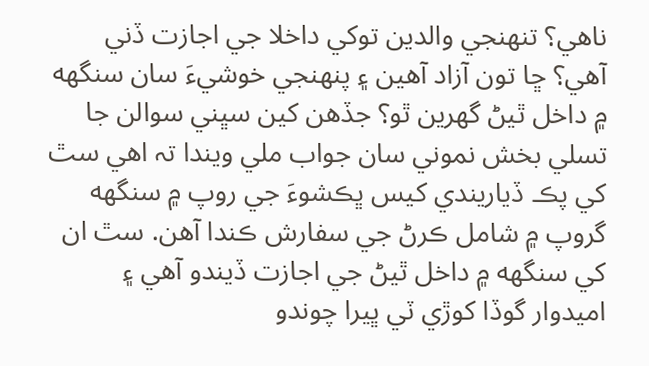ناهي؟ تنھنجي والدين توکي داخلا جي اجازت ڏني آهي؟ ڇا تون آزاد آهين ۽ پنھنجي خوشيءَ سان سنگهه ۾ داخل ٿيڻ گهرين ٿو؟ جڏهن کين سڀني سوالن جا تسلي بخش نموني سان جواب ملي ويندا تہ اهي سٿ کي پڪ ڏياريندي کيس ڀڪشوءَ جي روپ ۾ سنگهه گروپ ۾ شامل ڪرڻ جي سفارش ڪندا آهن. سٿ ان کي سنگهه ۾ داخل ٿيڻ جي اجازت ڏيندو آهي ۽ اميدوار گوڏا کوڙي ٽي ڀيرا چوندو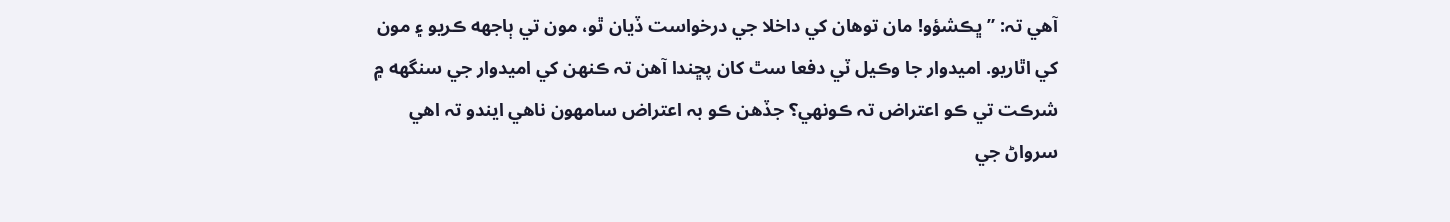آهي تہ: ”ڀڪشؤو! مان توهان کي داخلا جي درخواست ڏيان ٿو، مون تي ٻاجهه ڪريو ۽ مون کي اٿاريو. اميدوار جا وڪيل ٽي دفعا سٿ کان پڇندا آهن تہ ڪنهن کي اميدوار جي سنگهه ۾ شرڪت تي ڪو اعتراض تہ ڪونهي؟ جڏهن ڪو بہ اعتراض سامهون ناهي ايندو تہ اهي سرواڻ جي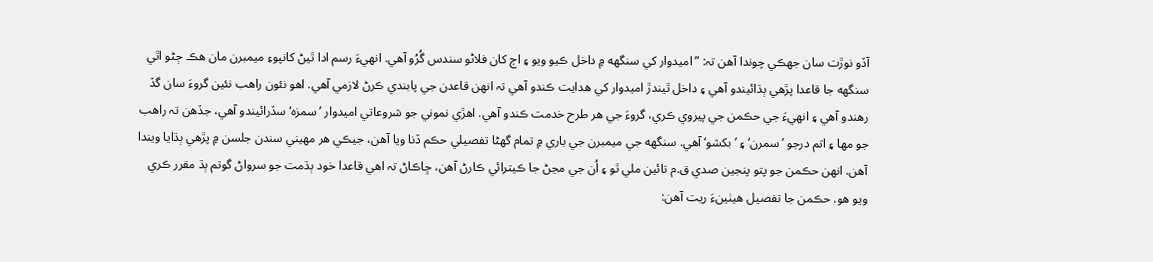آڏو نوڙت سان جهڪي چوندا آهن تہ: ”اميدوار کي سنگهه ۾ داخل ڪيو ويو ۽ اڄ کان فلاڻو سندس گُرُو آهي. انهيءَ رسم ادا ٿيڻ کانپوءِ ميمبرن مان هڪ ڄڻو اٿي سنگهه جا قاعدا پڙهي ٻڌائيندو آهي ۽ داخل ٿيندڙ اميدوار کي هدايت ڪندو آهي تہ انهن قاعدن جي پابندي ڪرڻ لازمي آهي. اهو نئون راهب نئين گروءَ سان گڏ رهندو آهي ۽ انهيءَ جي حڪمن جي پيروي ڪري، گروءَ جي هر طرح خدمت ڪندو آهي. اهڙي نموني جو شروعاتي اميدوار ’سمزه‘ سڏرائيندو آهي، جڏهن تہ راهب جو مھا ۽ اتم درجو ’سمرن‘ ۽ ’بکشو‘ آهي. سنگهه جي ميمبرن جي باري ۾ تمام گهڻا تفصيلي حڪم ڏنا ويا آهن، جيڪي هر مهيني سندن جلسن ۾ پڙهي ٻڌايا ويندا آهن. انهن حڪمن جو پتو پنجين صدي ق.م تائين ملي ٿو ۽ اُن جي مڃڻ جا ڪيترائي ڪارڻ آهن، ڇاڪاڻ تہ اهي قاعدا خود ٻڌمت جو سرواڻ گوتم ٻڌ مقرر ڪري ويو هو. حڪمن جا تفصيل هيٺينءَ ريت آهن: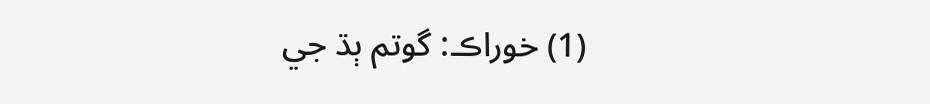(1) خوراڪ: گوتم ٻڌ جي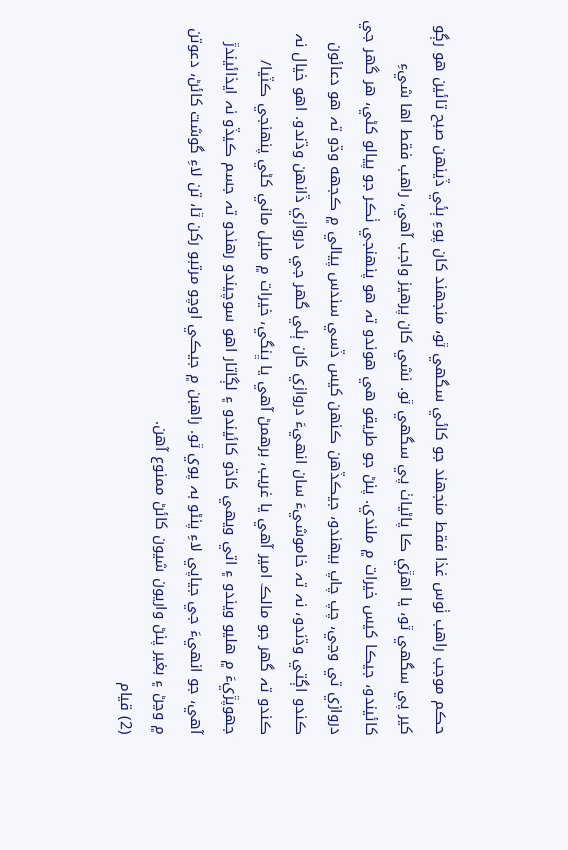حڪم موجب راهب ٺوس غذا فقط منجهند جو کائي سگهي ٿو، منجهند کان پوءِ ٻئي ڏينهن صبح تائين هو رڳو کير پي سگهي ٿو، يا اهڙي ڪا پاڻياٺ پي سگهي ٿو. نشي کان پرهيز واجب آهي، راهب فقط اها شيءِ کائيندو، جيڪا کيس خيرات ۾ ملندي. پنڻ جو طريقو هي هوندو تہ هو پنھنجي ٺڪر جو پيالو کڻي، هر گهر جي دروازي تي وڃي، چپ چاپ بيهندو، جيڪڏهن ڪنهن کيس ڏسي سندس پيالي ۾ ڪجهه وڌو تہ هو دعائون ڪندو اڳتي وڌندو، نہ تہ خاموشيءَ سان انهيءَ دروازي کان ٻئي گهر جي دروازي ڏانهن وڌندو. اهو خيال نہ ڪندو تہ گهر جو مالڪ امير آهي يا غريب، برهمڻ آهي يا ڀنگي، خيرات ۾ مليل ماني کڻي پنھنجي ڪٽيا/ جهوپڙيءَ ۾ هليو ويندو ۽ اتي ويهي کاڌو کائيندو ۽ لڳاتار اهو سوچيندو رهندو تہ جسم ڪيڏو نہ ايذائيندڙ آهي، جو انهيءَ جي جياپي لاءِ پنڻو بہ پوي ٿو. راهبن ۾ جيڪي اوچو مرتبو رکن ٿا، تن لاءِ گوشت کائڻ، دعوتن ۾ وڃڻ ۽ بغير پنڻ واريون شيون کائڻ ممنوع آهن.
(2) قيام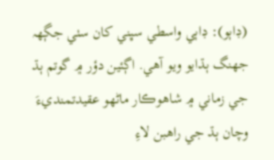(ڊاٻو): ڊاٻي واسطي سڀني کان سٺي جڳھہ جهنگ ٻڌايو ويو آهي. اڳئين دؤر ۾ گوتم ٻڌ جي زماني ۾ شاهوڪار ماڻهو عقيدتمنديءَ وچان ٻڌ جي راهبن لاءِ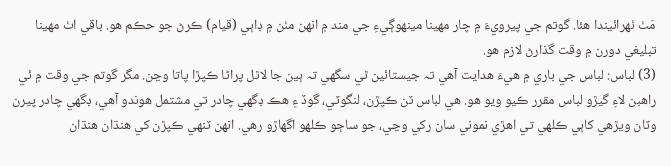مَٺ ٺهرائيندا هئا. گوتم جي پيرويءَ ۾ چار مهينا مينهوڳيءِ جي مند ۾ انهن مٺن ۾ ڊاٻي (قيام) ڪرڻ جو حڪم هو. باقي اٺ مهينا تبليغي دورن ۾ وقت گذارڻ لازم هو.
(3) لباس: لباس جي باري ۾ هيءَ هدايت آهي تہ جيستائين ٿي سگهي تہ ٻين جا لاٿل پراڻا ڪپڙا پاتا وڃن. مگر گوتم جي وقت ۾ ئي راهبن لاءِ گيڙو لباس مقرر ڪيو ويو هو. هي لباس ٽن ڪپڙن، لنگوٽي، گوڏ ۽ هڪ ڊگهي چادر تي مشتمل هوندو آهي، ڊگهي چادر پيرن وٽان ويڙهي کاٻي ڪلهي تي اهڙي نموني سان رکي وڃي، جو ساڄو ڪلهو اگهاڙو رهي. انهن ٽنهي ڪپڙن کي هنڌان هنڌان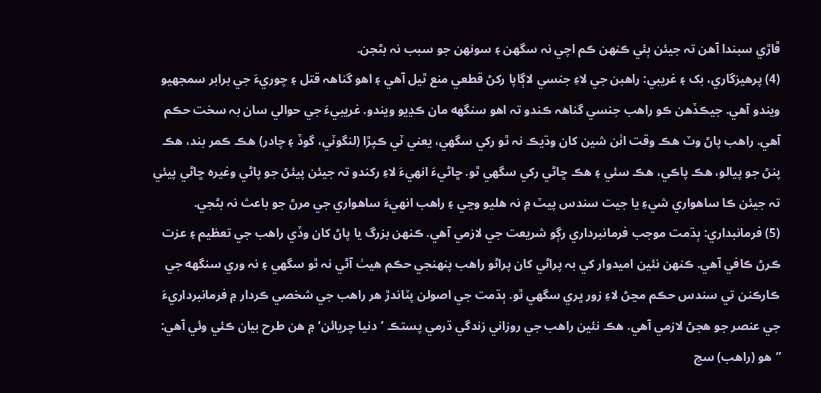ڦاڙي سبندا آهن تہ جيئن ٻئي ڪنهن ڪم اچي نہ سگهن ۽ سونهن جو سبب نہ بڻجن.
(4) پرهيزگاري، بک ۽ غريبي: راهبن جي لاءِ جنسي لاڳاپا رکڻ قطعي منع ٿيل آهي ۽ اهو گناھہ قتل ۽ چوريءَ جي برابر سمجهيو ويندو آهي. جيڪڏهن ڪو راهب جنسي گناھہ ڪندو تہ اهو سنگهه مان ڪڍيو ويندو. غريبيءَ جي حوالي سان بہ سخت حڪم آهي. راهب پاڻ وٽ هڪ وقت اٺن شين کان وڌيڪ نہ ٿو رکي سگهي، يعني ٽي ڪپڙا (لنگوٽي، گوڏ ۽ چادر) هڪ ڪمر بند، هڪ پنڻ جو پيالو، هڪ پاڪي، هڪ سئي ۽ هڪ ڇاڻي رکي سگهي ٿو. ڇاڻيءَ انهيءَ لاءِ رکندو تہ جيئن پيئڻ جو پاڻي وغيرہ ڇاڻي پيئي تہ جيئن ڪا ساهواري شيءِ يا جيت سندس پيٽ ۾ نہ هليو وڃي ۽ راهب انهيءَ ساهواري جي مرڻ جو باعث نہ بڻجي.
(5) فرمانبداري: ٻڌمت موجب فرمانبرداري رڳو شريعت جي لازمي آهي. ڪنهن بزرگ يا پاڻ کان وڏي راهب جي تعظيم ۽ عزت ڪرڻ ڪافي آهي. ڪنهن نئين اميدوار کي بہ پراڻي کان پراڻو راهب پنھنجي حڪم هيٺ آڻي نہ ٿو سگهي ۽ نہ وري سنگهه جي ڪارڪنن تي سندس حڪم مڃڻ لاءِ زور ڀري سگهي ٿو. ٻڌمت جي اصولن پٽاندڙ هر راهب جي شخصي ڪردار ۾ فرمانبرداريءَ جي عنصر جو هجڻ لازمي آهي. هڪ نئين راهب جي روزاني زندگي ڌرمي پستڪ ’دنيا چريائن‘ ۾ هن طرح بيان ڪئي وئي آهي:
”هو (راهب) سج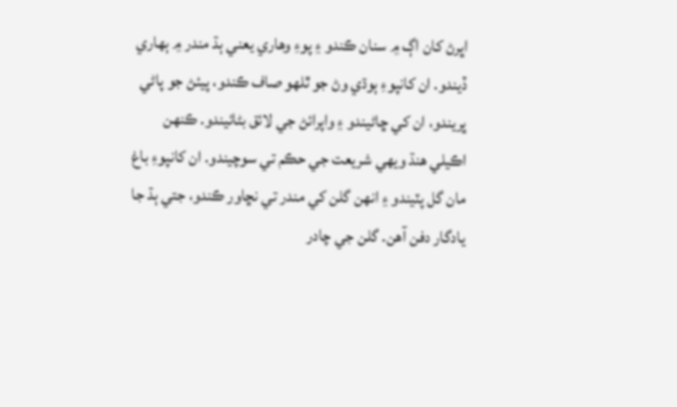اڀرڻ کان اڳ ۾ سنان ڪندو ۽ پوءِ وهاري يعني ٻڌ مندر ۾ ٻهاري ڏيندو. ان کانپوءِ ٻوڌي وڻ جو ٿلهو صاف ڪندو، پيئڻ جو پاڻي ڀريندو، ان کي ڇاڻيندو ۽ واپرائڻ جي لائق بڻائيندو. ڪنهن اڪيلي هنڌ ويهي شريعت جي حڪم تي سوچيندو. ان کانپوءِ باغ مان گل پٽيندو ۽ انهن گلن کي مندر تي نڇاور ڪندو، جتي ٻڌ جا يادگار دفن آهن. گلن جي چادر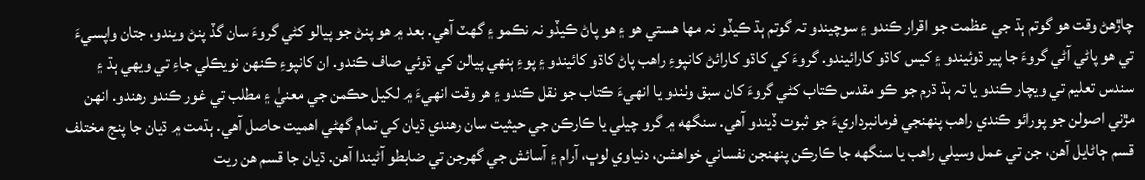چاڙهڻ وقت هو گوتم ٻڌ جي عظمت جو اقرار ڪندو ۽ سوچيندو تہ گوتم ٻڌ ڪيڏو نہ مھا هستي هو ۽ هو پاڻ ڪيڏو نہ نڪمو ۽ گهٽ آهي. بعد ۾ هو پنڻ جو پيالو کڻي گروءَ سان گڏ پنڻ ويندو، جتان واپسيءَ تي هو پاڻي آڻي گروءَ جا پير ڌوئيندو ۽ کيس کاڌو کارائيندو. گروءَ کي کاڌو کارائڻ کانپوءِ راهب پاڻ کاڌو کائيندو ۽ پوءِ ٻنهي پيالن کي ڌوئي صاف ڪندو. ان کانپوءِ ڪنهن نويڪلي جاءِ تي ويهي ٻڌ ۽ سندس تعليم تي ويچار ڪندو يا تہ ٻڌ ڌرم جو ڪو مقدس ڪتاب کڻي گروءَ کان سبق وٺندو يا انهيءَ ڪتاب جو نقل ڪندو ۽ هر وقت انهيءَ ۾ لکيل حڪمن جي معنيٰ ۽ مطلب تي غور ڪندو رهندو. انهن مڙني اصولن جو پورائو ڪندي راهب پنھنجي فرمانبرداريءَ جو ثبوت ڏيندو آهي. سنگهه ۾ گرو چيلي يا ڪارڪن جي حيثيت سان رهندي ڌيان کي تمام گهڻي اهميت حاصل آهي. ٻڌمت ۾ ڌيان جا پنج مختلف قسم ڄاڻايل آهن، جن تي عمل وسيلي راهب يا سنگهه جا ڪارڪن پنهنجن نفساني خواهشن، دنياوي لوڀ، آرام ۽ آسائش جي گهرجن تي ضابطو آڻيندا آهن. ڌيان جا قسم هن ريت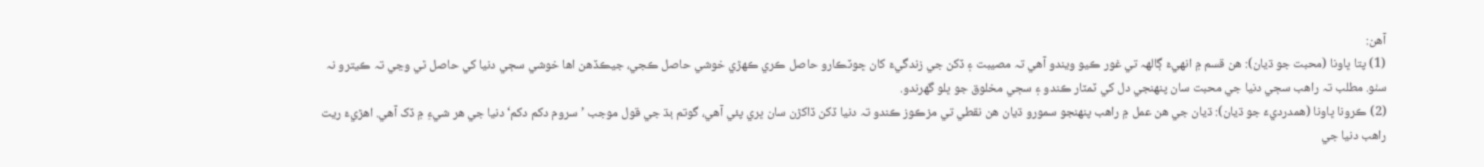آهن:
(1) پتا ڀاونا (محبت جو ڌيان): هن قسم ۾ انهيءَ ڳالھہ تي غور ڪيو ويندو آهي تہ مصيبت ۽ ڏکن جي زندگيءَ کان ڇوٽڪارو حاصل ڪري ڪهڙي خوشي حاصل ڪجي، جيڪڏهن اها خوشي سڄي دنيا کي حاصل ٿي وڃي تہ ڪيترو نہ سٺو. مطلب تہ راهب سڄي دنيا جي محبت سان پنھنجي دل کي ٽمٽار ڪندو ۽ سڄي مخلوق جو ڀلو گهرندو.
(2) ڪرونا ڀاونا (همدرديءَ جو ڌيان): ڌيان جي هن عمل ۾ راهب پنهنجو سمورو ڌيان هن نقطي تي مزڪوز ڪندو تہ دنيا ڏکن ڏاکڙن سان ڀري پئي آهي، گوتم ٻڌ جي قول موجب ’سروم دکم دکم‘ دنيا جي هر شيءِ ۾ ڏک آهي. اهڙيءَ ريت راهب دنيا جي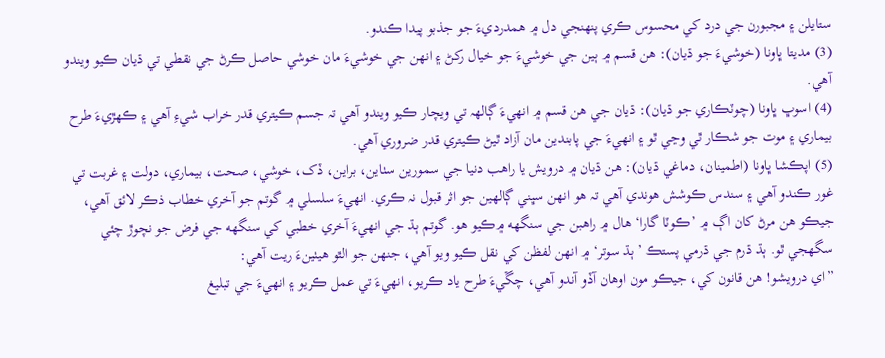ستايلن ۽ مجبورن جي درد کي محسوس ڪري پنھنجي دل ۾ همدرديءَ جو جذبو پيدا ڪندو.
(3) مديتا ڀاونا (خوشيءَ جو ڌيان): هن قسم ۾ ٻين جي خوشيءَ جو خيال رکڻ ۽ انهن جي خوشيءَ مان خوشي حاصل ڪرڻ جي نقطي تي ڌيان ڪيو ويندو آهي.
(4) اسوڀ ڀاونا (چوٽڪاري جو ڌيان): ڌيان جي هن قسم ۾ انهيءَ ڳالھہ تي ويچار ڪيو ويندو آهي تہ جسم ڪيتري قدر خراب شيءِ آهي ۽ ڪهڙيءَ طرح بيماري ۽ موت جو شڪار ٿي وڃي ٿو ۽ انهيءَ جي پابندين مان آزاد ٿيڻ ڪيتري قدر ضروري آهي.
(5) اپڪشا ڀاونا (اطمينان، دماغي ڌيان): هن ڌيان ۾ درويش يا راهب دنيا جي سمورين سٺاين، براين، ڏک، خوشي، صحت، بيماري، دولت ۽ غربت تي غور ڪندو آهي ۽ سندس ڪوشش هوندي آهي تہ هو انهن سڀني ڳالهين جو اثر قبول نہ ڪري. انهيءَ سلسلي ۾ گوتم جو آخري خطاب ذڪر لائق آهي، جيڪو هن مرڻ کان اڳ ۾ ’ڪوٽا گارا‘ هال ۾ راهبن جي سنگهه ۾ڪيو هو. گوتم ٻڌ جي انهيءَ آخري خطبي کي سنگهه جي فرض جو نچوڙ چئي سگهجي ٿو. ٻڌ ڌرم جي ڌرمي پستڪ ’ٻڌ سوتر‘ ۾ انهن لفظن کي نقل ڪيو ويو آهي، جنهن جو الٿو هيٺينءَ ريت آهي:
”اي درويشو! هن قانون کي، جيڪو مون اوهان آڏو آندو آهي، چڱيءَ طرح ياد ڪريو، انهيءَ تي عمل ڪريو ۽ انهيءَ جي تبليغ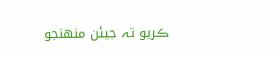ڪريو تہ جيئن منهنجو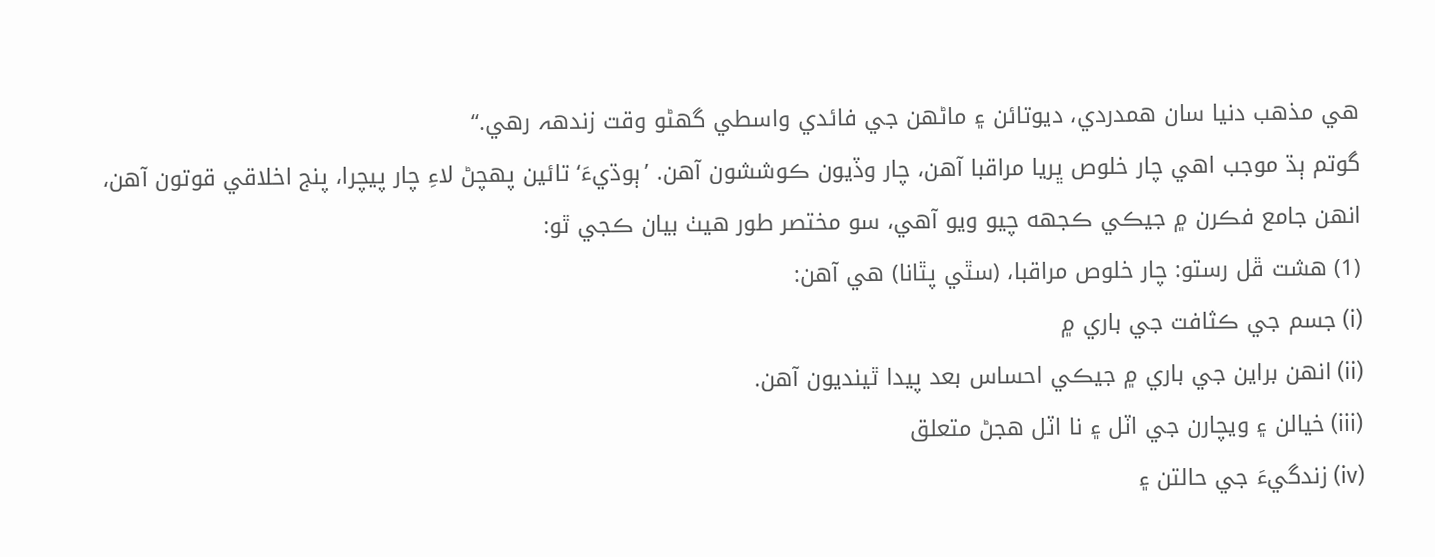هي مذهب دنيا سان همدردي، ديوتائن ۽ ماڻهن جي فائدي واسطي گهڻو وقت زندھہ رهي.“
گوتم ٻڌ موجب اهي چار خلوص ڀريا مراقبا آهن، چار وڏيون ڪوششون آهن. ’ٻوڌيءَ‘ تائين پهچڻ لاءِ چار پيچرا، پنج اخلاقي قوتون آهن، انهن جامع فڪرن ۾ جيڪي ڪجهه چيو ويو آهي، سو مختصر طور هيٺ بيان ڪجي ٿو:
(1) هشت ڦل رستو: چار خلوص مراقبا، (سٿي پٿانا) هي آهن:
(i) جسم جي ڪثافت جي باري ۾
(ii) انهن براين جي باري ۾ جيڪي احساس بعد پيدا ٿينديون آهن.
(iii) خيالن ۽ ويچارن جي اٽل ۽ نا اٽل هجڻ متعلق
(iv) زندگيءَ جي حالتن ۽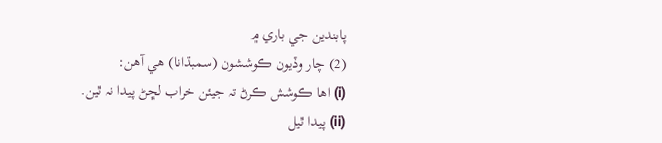پابندين جي باري ۾
(2) چار وڏيون ڪوششون (سمبڌانا) هي آهن:
(i) اها ڪوشش ڪرڻ تہ جيئن خراب لڇڻ پيدا نہ ٿين.
(ii) پيدا ٿيل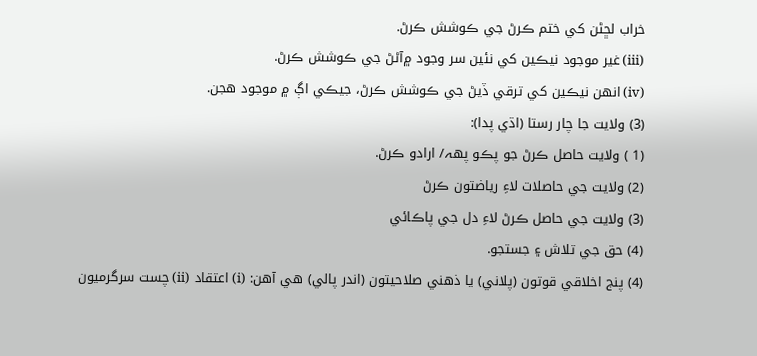خراب لڇڻن کي ختم ڪرڻ جي ڪوشش ڪرڻ.
(iii) غير موجود نيڪين کي نئين سر وجود ۾آڻڻ جي ڪوشش ڪرڻ.
(iv) انهن نيڪين کي ترقي ڏيڻ جي ڪوشش ڪرڻ، جيڪي اڳ ۾ موجود هجن.
(3) ولايت جا چار رستا (اڌي پدا):
(1 ) ولايت حاصل ڪرڻ جو پڪو پھہ/ ارادو ڪرڻ.
(2) ولايت جي حاصلات لاءِ رياضتون ڪرڻ
(3) ولايت جي حاصل ڪرڻ لاءِ دل جي پاڪائي
(4) حق جي تلاش ۽ جستجو.
(4) پنج اخلاقي قوتون (پلاني) يا ذهني صلاحيتون (اندر پالي) هي آهن: (i) اعتقاد (ii) چست سرگرميون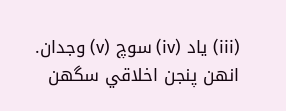(iii) ياد (iv) سوچ (v) وجدان.
انهن پنجن اخلاقي سگهن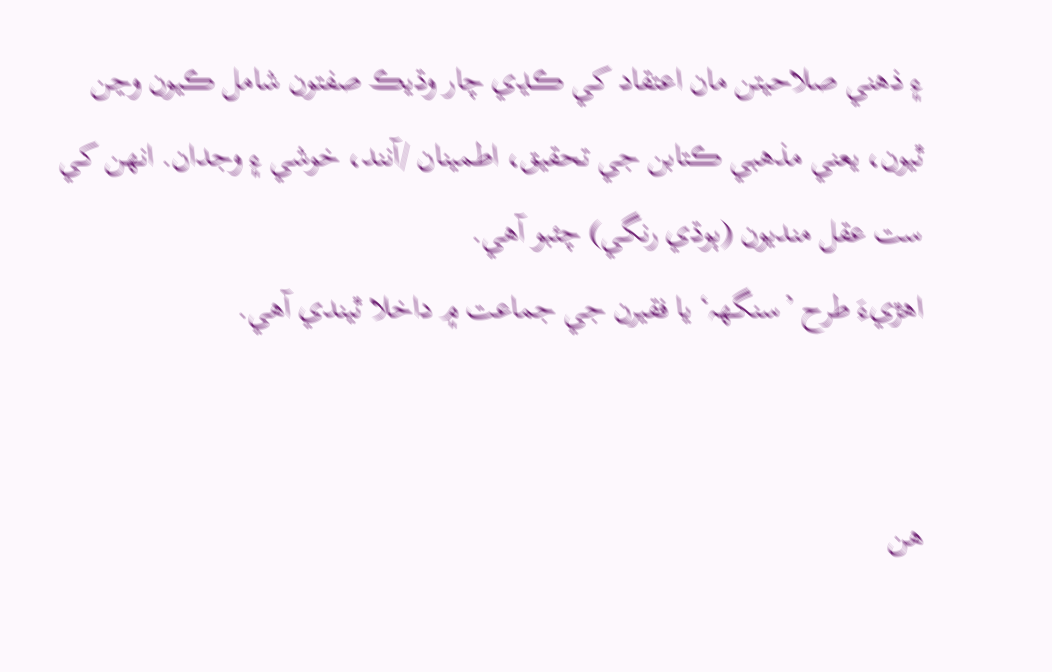۽ ذهني صلاحيتن مان اعتقاد کي ڪڍي چار وڌيڪ صفتون شامل ڪيون وڃن ٿيون، يعني مذهبي ڪتابن جي تحقيق، اطمينان /آنند، خوشي ۽ وجدان. انهن کي ست عقل منديون (ٻوڌي رنگي) چئبو آهي.
اهڙيءَ طرح ’سنگهہ‘ يا فقيرن جي جماعت ۾ داخلا ٿيندي آهي.


هن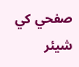صفحي کي شيئر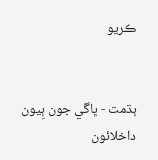ڪريو


ٻڌمت - ڀاڱي جون ٻِيون داخلائون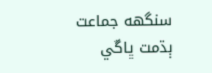سنگهه جماعت
ٻڌمت ڀاڱي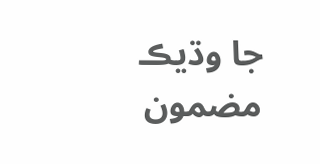جا وڌيڪ مضمون